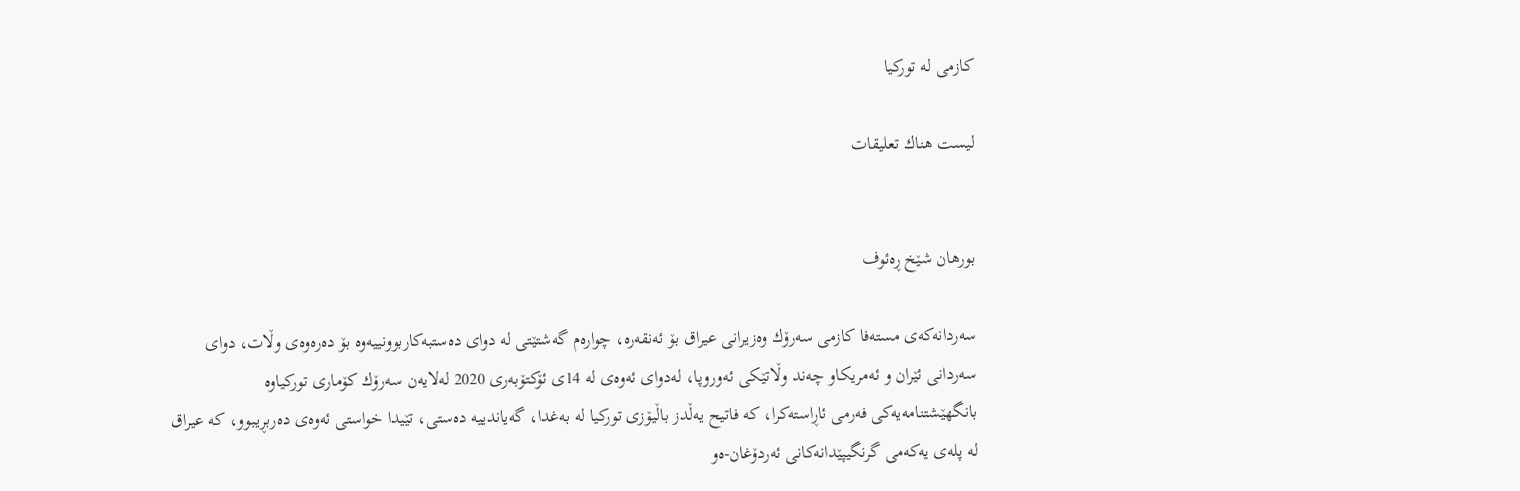كازمی لە توركیا

ليست هناك تعليقات


بورهان شێخ ڕەئوف‌

سەردانەكەی مستەفا كازمی سەرۆك وەزیرانی عیراق بۆ ئەنقەرە، چوارەم گەشتێتی لە دوای دەستبەكاربوونییەوە بۆ دەرەوەی وڵات، دوای سەردانی ئێران و ئەمریكاو چەند وڵاتێكی ئەوروپا، لەدوای ئەوەی لە 14ی ئۆكتۆبەری 2020 لەلایەن سەرۆك كۆماری توركیاوە بانگهێشتنامەیەكی فەرمی ئاڕاستەكرا، كە فاتیح یەڵدز باڵیۆزی توركیا لە بەغدا، گەیاندییە دەستی، تێیدا خواستی ئەوەی دەربڕیبوو، كە عیراق لە پلەی یەكەمی گرنگیپێدانەكانی ئەردۆغان-ەو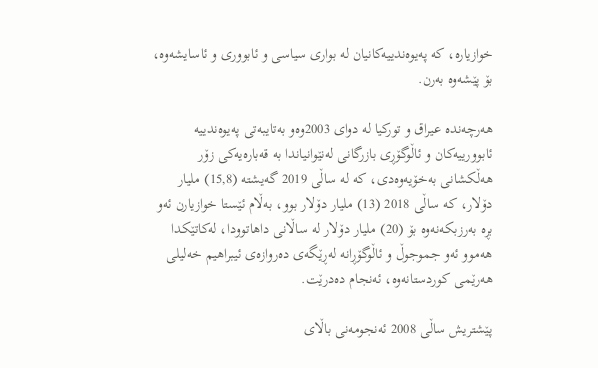خوازیارە، كە پەیوەندییەكانیان لە بواری سیاسی و ئابووری و ئاسایشەوە، بۆ پێشەوە بەرن.

هەرچەندە عیراق و توركیا لە دوای 2003وەو بەتایبەتی پەیوەندییە ئابوورییەكان و ئاڵوگۆڕی بازرگانی لەنێوانیاندا بە قەبارەیەكی زۆر هەڵكشانی بەخۆیەوەدی، كە لە ساڵی 2019 گەیشتە (15,8) ملیار دۆلار، كە ساڵی 2018 (13) ملیار دۆلار بوو، بەڵام ئێستا خوازیارن ئەو بڕە بەرزبكەنەوە بۆ (20) ملیار دۆلار لە ساڵانی داهاتوودا، لەكاتێكدا هەموو ئەو جموجوڵ و ئاڵوگۆڕانە لەڕێگەی دەروازەی ئیبراهیم خەلیلی هەرێمی كوردستانەوە، ئەنجام دەدرێت.

پێشتریش ساڵی 2008 ئەنجومەنی باڵای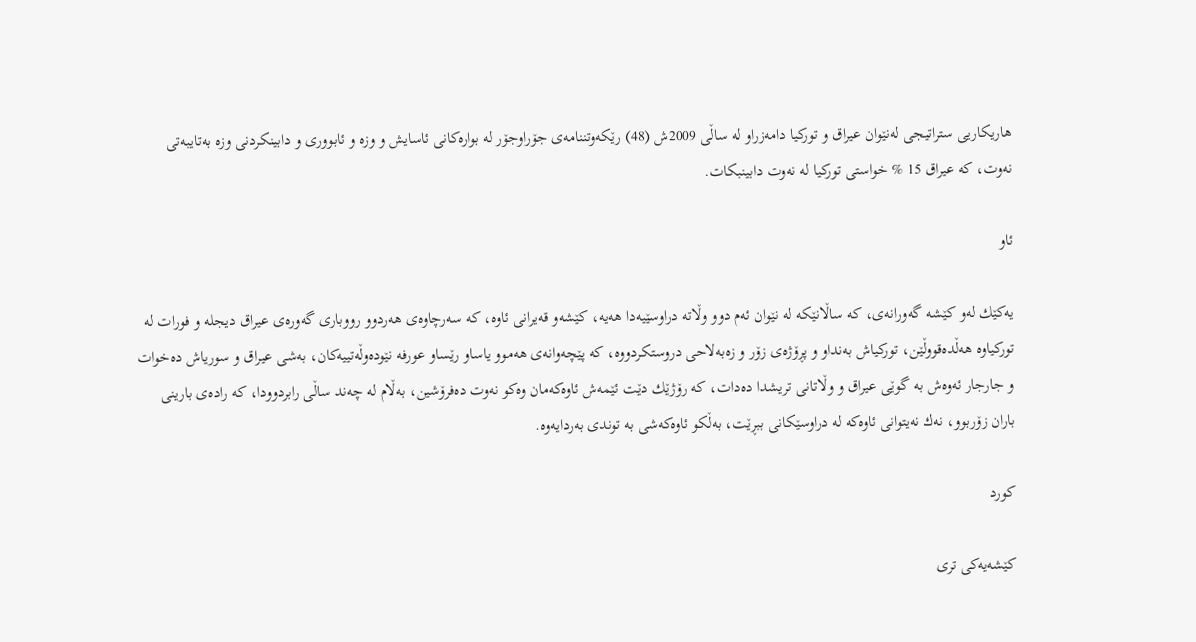هاریكاریی ستراتیجی لەنێوان عیراق و توركیا دامەزراو لە ساڵی 2009ش (48) رێكەوتننامەی جۆراوجۆر لە بوارەكانی ئاسایش و وزە و ئابووری و دابینكردنی وزە بەتایبەتی نەوت، كە عیراق 15 % خواستی توركیا لە نەوت دابینبكات.

ئاو

یەكێك لەو كێشە گەورانەی، كە ساڵانێكە لە نێوان ئەم دوو وڵاتە دراوسێیەدا هەیە، كێشەو قەیرانی ئاوە، كە سەرچاوەی هەردوو رووباری گەورەی عیراق دیجلە و فورات لە توركیاوە هەڵدەقووڵێن، توركیاش بەنداو و پڕۆژەی زۆر و زەبەلاحی دروستكردووە، كە پێچەوانەی هەموو یاساو رێساو عورفە نێودەوڵەتییەكان، بەشی عیراق و سوریاش دەخوات و جارجار ئەوەش بە گوێی عیراق و وڵاتانی تریشدا دەدات، كە رۆژێك دێت ئێمەش ئاوەكەمان وەكو نەوت دەفرۆشین، بەڵام لە چەند ساڵی رابردوودا، كە رادەی بارینی باران زۆربوو، نەك نەیتوانی ئاوەكە لە دراوسێكانی ببڕێت، بەڵكو ئاوەكەشی بە توندی بەردایەوە.

كورد

كێشەیەكی تری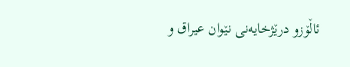ئاڵۆزو درێژخایەنی نێوان عیراق و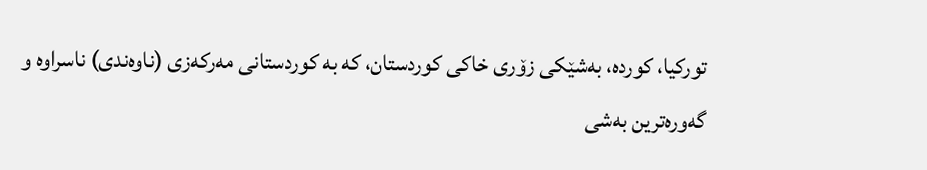توركیا، كوردە، بەشێكی زۆری خاكی كوردستان، كە بە كوردستانی مەركەزی (ناوەندی) ناسراوە و گەورەترین بەشی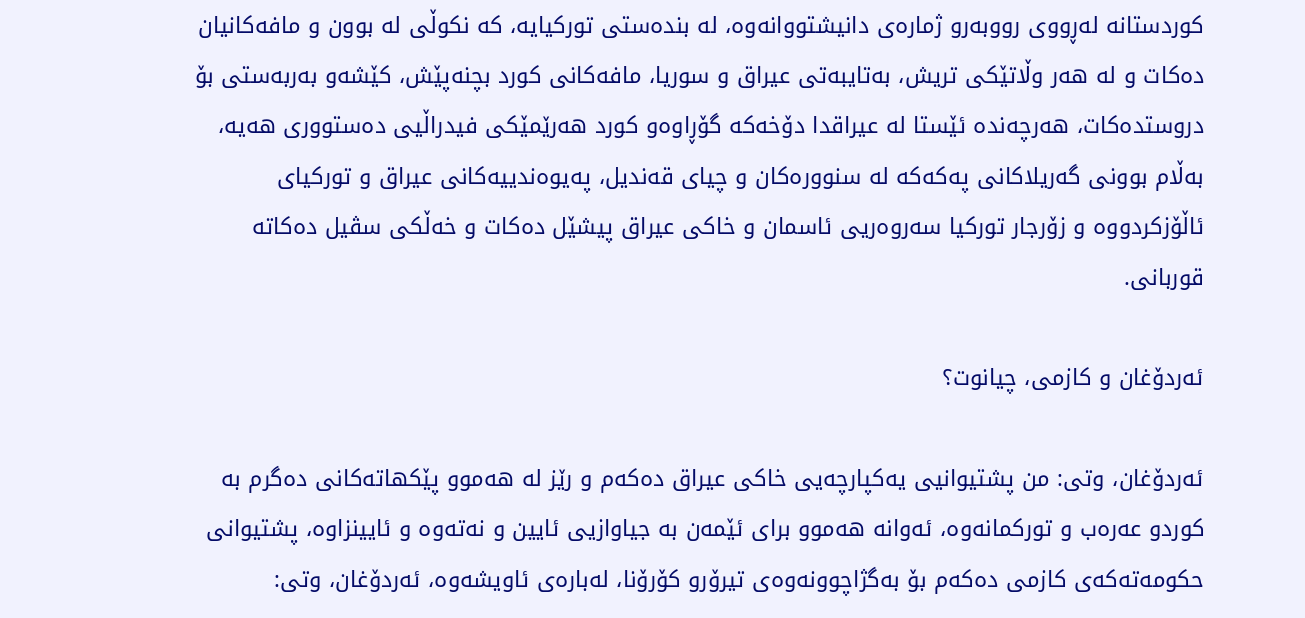كوردستانە لەڕووی رووبەرو ژمارەی دانیشتووانەوە، لە بندەستی توركیایە، كە نكوڵی لە بوون و مافەكانیان دەكات و لە هەر وڵاتێكی تریش، بەتایبەتی عیراق و سوریا، مافەكانی كورد بچنەپێش، كێشەو بەربەستی بۆ دروستدەكات، هەرچەندە ئێستا لە عیراقدا دۆخەكە گۆڕاوەو كورد هەرێمێكی فیدراڵیی دەستووری هەیە، بەڵام بوونی گەریلاكانی پەكەكە لە سنوورەكان و چیای قەندیل، پەیوەندییەكانی عیراق و توركیای ئاڵۆزكردووە و زۆرجار توركیا سەروەریی ئاسمان و خاكی عیراق پیشێل دەكات و خەڵكی سڤیل دەكاتە قوربانی.

ئەردۆغان و كازمی، چیانوت؟

ئەردۆغان، وتی: من پشتیوانیی یەكپارچەیی خاكی عیراق دەكەم و رێز لە هەموو پێكهاتەكانی دەگرم بە كوردو عەرەب و توركمانەوە، ئەوانە هەموو برای ئێمەن بە جیاوازیی ئایین و نەتەوە و ئایینزاوە، پشتیوانی حكومەتەكەی كازمی دەكەم بۆ بەگژاچوونەوەی تیرۆرو كۆرۆنا، لەبارەی ئاویشەوە، ئەردۆغان، وتی: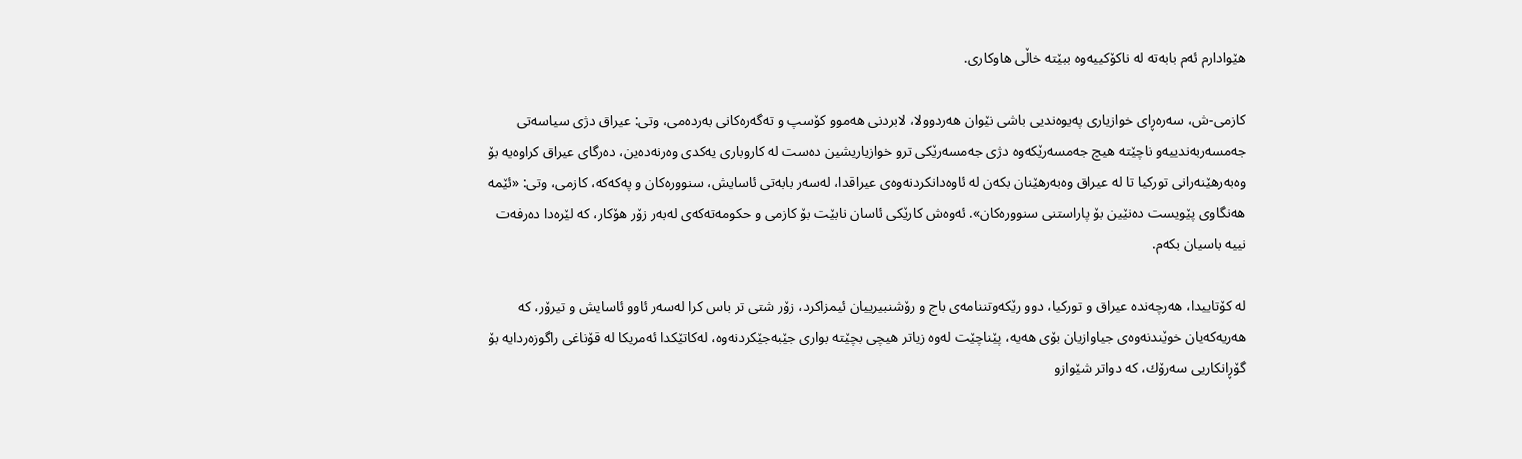هێوادارم ئەم بابەتە لە ناكۆكییەوە ببێتە خاڵی هاوكاری.

كازمی-ش، سەرەڕای خوازیاری پەیوەندیی باشی نێوان هەردوولا، لابردنی هەموو كۆسپ و تەگەرەكانی بەردەمی، وتی: عیراق دژی سیاسەتی جەمسەربەندییەو ناچێتە هیچ جەمسەرێكەوە دژی جەمسەرێكی ترو خوازیاریشین دەست لە كاروباری یەكدی وەرنەدەین، دەرگای عیراق كراوەیە بۆ وەبەرهێنەرانی توركیا تا لە عیراق وەبەرهێنان بكەن لە ئاوەدانكردنەوەی عیراقدا، لەسەر بابەتی ئاسایش، سنوورەكان و پەكەكە، كازمی، وتی: «ئێمە هەنگاوی پێویست دەنێین بۆ پاراستنی سنوورەكان». ئەوەش كارێكی ئاسان نابێت بۆ كازمی و حكومەتەكەی لەبەر زۆر هۆكار، كە لێرەدا دەرفەت نییە باسیان بكەم.

لە كۆتاییدا، هەرچەندە عیراق و توركیا، دوو رێكەوتننامەی باج و رۆشنبیرییان ئیمزاكرد، زۆر شتی تر باس كرا لەسەر ئاوو ئاسایش و تیرۆر، كە هەریەكەیان خوێندنەوەی جیاوازیان بۆی هەیە، پێناچێت لەوە زیاتر هیچی بچێتە بواری جێبەجێكردنەوە، لەكاتێكدا ئەمریكا لە قۆناغی راگوزەردایە بۆ گۆڕانكاریی سەرۆك، كە دواتر شێوازو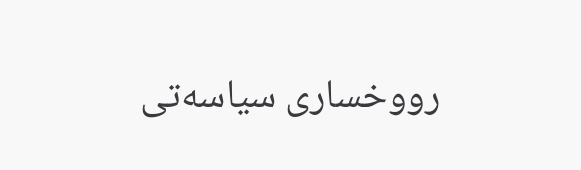رووخساری سیاسەتی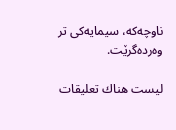ناوچەكە، سیمایەكی تر وەردەگرێت.

ليست هناك تعليقات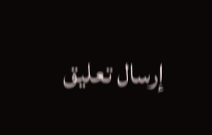إرسال تعليق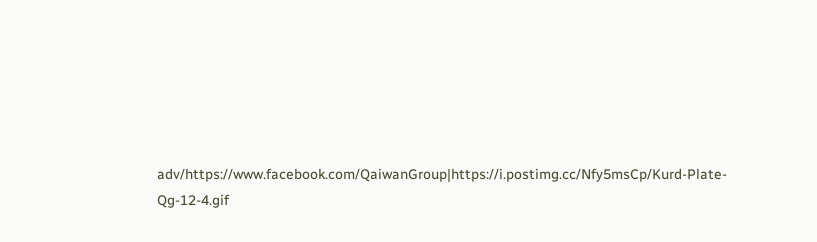adv/https://www.facebook.com/QaiwanGroup|https://i.postimg.cc/Nfy5msCp/Kurd-Plate-Qg-12-4.gif